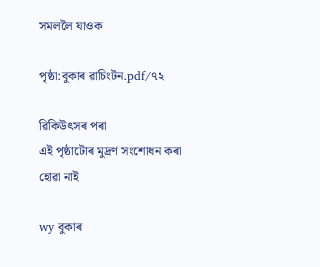সমললৈ যাওক

পৃষ্ঠা:বুকাৰ ৱাচিংটন.pdf/৭২

ৱিকিউৎসৰ পৰা
এই পৃষ্ঠাটোৰ মুদ্ৰণ সংশোধন কৰা হোৱা নাই

wy বুকাৰ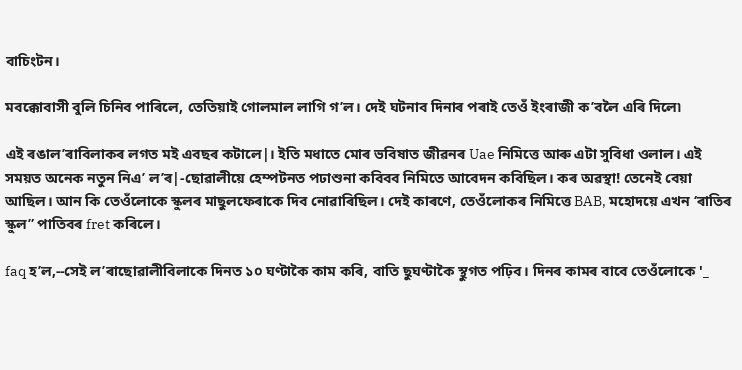বাচিংটন।

মবক্কোবাসী বুলি চিনিব পাৰিলে, তেতিয়াই গোলমাল লাগি গ’ল। দেই ঘটনাব দিনাৰ পৰাই তেওঁ ইংৰাজী ক’বলৈ এৰি দিলে৷

এই ৰঙাল’ৰাবিলাকৰ লগত মই এবছৰ কটালে|। ইতি মধাতে মোৰ ভবিষাত জীৱনৰ Uae নিমিত্তে আৰু এটা সুবিধা ওলাল। এই সময়ত অনেক নতুন নিএ’ ল’ৰ|-ছোৱালীয়ে হেম্পটনত পঢাশুনা কবিবব নিমিতে আবেদন কবিছিল। কৰ অৱস্থা! তেনেই বেয়া আছিল। আন কি তেওঁলোকে স্কুলৰ মাছুলফেৰাকে দিব নোৱাৰিছিল। দেই কাৰণে, তেওঁলোকৰ নিমিত্তে BAB, মহোদয়ে এখন ‘ৰাতিৰ স্কুল” পাতিবৰ fret কৰিলে।

faq হ’ল,--সেই ল’ৰাছোৱালীবিলাকে দিনত ১০ ঘণ্টাকৈ কাম কৰি, বাতি ছুঘণ্টাকৈ স্থুগত পঢ়িব। দিনৰ কামৰ বাবে তেওঁলোকে '_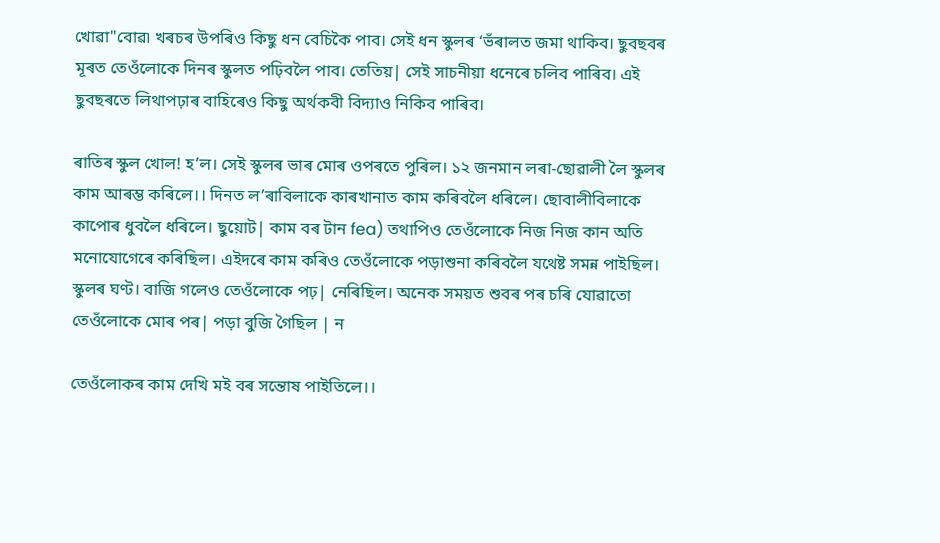খোৱা"বোৱ৷ খৰচৰ উপৰিও কিছু ধন বেচিকৈ পাব। সেই ধন স্কুলৰ ‘ভঁৰালত জমা থাকিব। ছুবছবৰ মূৰত তেওঁলোকে দিনৰ স্কুলত পঢ়িবলৈ পাব। তেতিয়| সেই সাচনীয়া ধনেৰে চলিব পাৰিব। এই ছুবছৰতে লিথাপঢ়াৰ বাহিৰেও কিছু অর্থকবী বিদ্যাও নিকিব পাৰিব।

ৰাতিৰ স্কুল খোল! হ’ল। সেই স্কুলৰ ভাৰ মোৰ ওপৰতে পুৰিল। ১২ জনমান লৰা-ছোৱালী লৈ স্কুলৰ কাম আৰম্ভ কৰিলে।। দিনত ল’ৰাবিলাকে কাৰখানাত কাম কৰিবলৈ ধৰিলে। ছোবালীবিলাকে কাপোৰ ধুবলৈ ধৰিলে। ছুয়োট| কাম বৰ টান fea) তথাপিও তেওঁলোকে নিজ নিজ কান অতি মনোযোগেৰে কৰিছিল। এইদৰে কাম কৰিও তেওঁলোকে পড়াশুনা কৰিবলৈ যথেষ্ট সমন্ন পাইছিল। স্কুলৰ ঘণ্ট। বাজি গলেও তেওঁলোকে পঢ়| নেৰিছিল। অনেক সময়ত শুবৰ পৰ চৰি যোৱাতো তেওঁলোকে মোৰ পৰ| পড়া বুজি গৈছিল | ন

তেওঁলোকৰ কাম দেখি মই বৰ সন্তোষ পাইতিলে।।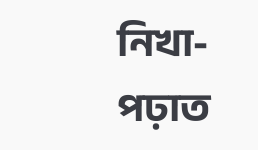নিখা-পঢ়াত